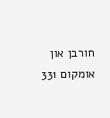חורבן און אומקום 331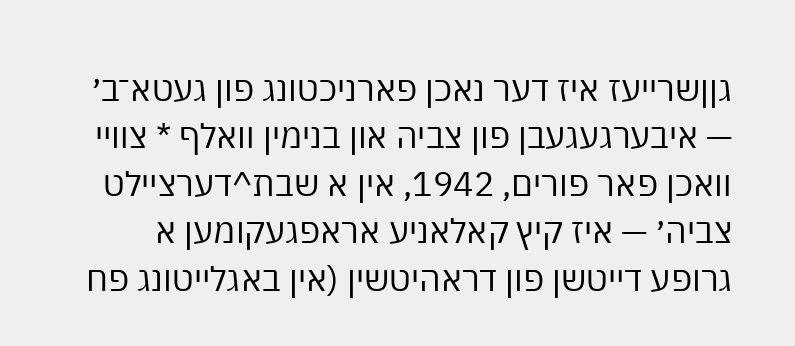גןןשרייעז איז דער נאכן פארניכטונג פון געטא־ב׳ — איבערגעגעבן פון צביה און בנימין װאלף * צװײ װאכן פאר פורים, 1942, אין א שבת^דערצײלט צביה׳ — איז קיץ קאלאניע אראפגעקומען א גרופע דײטשן פון דראהיטשין (אין באגלײטונג פח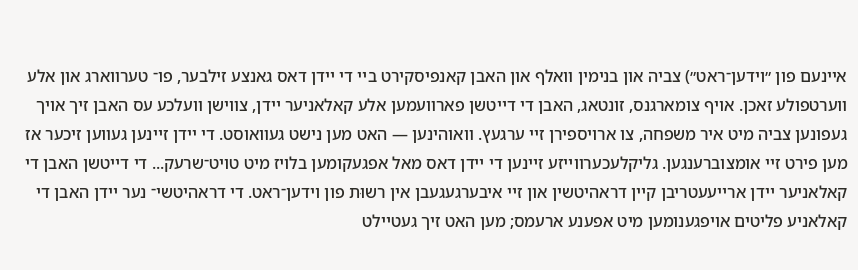איינעם פון ״ױדען־ראט״) צביה און בנימין װאלף און האבן קאנפיסקירט בײ די ײדן דאס גאנצע זילבער, פו־ טערװארג און אלע װערטפולע זאכן. אויף צומארגנס, זונטאג, האבן די דײטשן פארװעמען אלע קאלאניער ײדן, צװישן װעלכע עס האבן זיך אויך געפונען צביה מיט איר משפחה, צו ארויספירן זיי ערגעץ. װאוהינען — האט מען נישט געװאוסט. די יידן זײנען געװען זיכער אז מען פירט זיי אומצוברענגען. גליקלעכערװײזע זײנען די ײדן דאס מאל אפגעקומען בלויז מיט טויט־שרעק... די דײטשן האבן די קאלאניער ײדן ארײעעטריבן קײן דראהיטשין און זײ איבערגעגעבן אין רשוּת פון ױדען־ראט. די דראהיטשי־ נער ײדן האבן די קאלאניע פליטים אויפגענומען מיט אפענע ארעמס; מען האט זיך געטײלט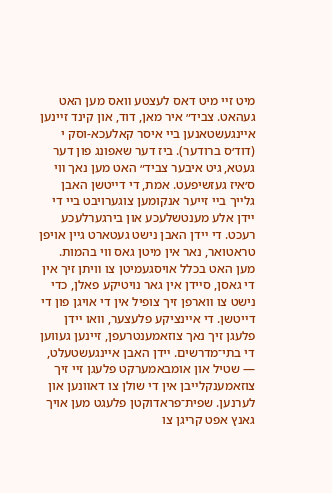מיט זײ מיט דאס לעצטע װאס מען האט געהאט. צביד״ איר מאן, דוד, און קינד זײנען אײנגעשטאנען בײ איסר קאלעכא-וסק י (דוד׳ס ברודער). ביז דער שאפונג פון דער געטא, גיט איבער צביד״ האט מען נאך װי ס׳איז געזשיפעט. אמת, די דײטשן האבן גלײך בײ זײער אנקומען צוגערויבט בײ די ײדן אלע מענטשלעכע און בירגערלעכע רעכט. די ײדן האבן נישט געטארט גײן אויפן
טראטואר, נאר אין מיטן גאס װי בהמות. מען האט בכלל אויסגעמיטן צו װיתן זיך אין די גאסן, סײדן אין גאר נויטיקע פאלן, כדי נישט צו װארפן זיך צופיל אין די אויגן פון די דײטשן. די אײנציקע פלעצער, װאו ײדן פלעגן זיך נאך צוזאמענטרעפן, זײנען געװען די בתי־מדרשים. ײדן האבן אײנגעשטעלט, — שטיל און אומבאמערקט פלעגן זײ זיך צוזאמענקלײבן אין די שולן צו דאװנען און לערנען. שפית־פראדוקטן פלעגט מען אויך גאנץ אפט קריגן צו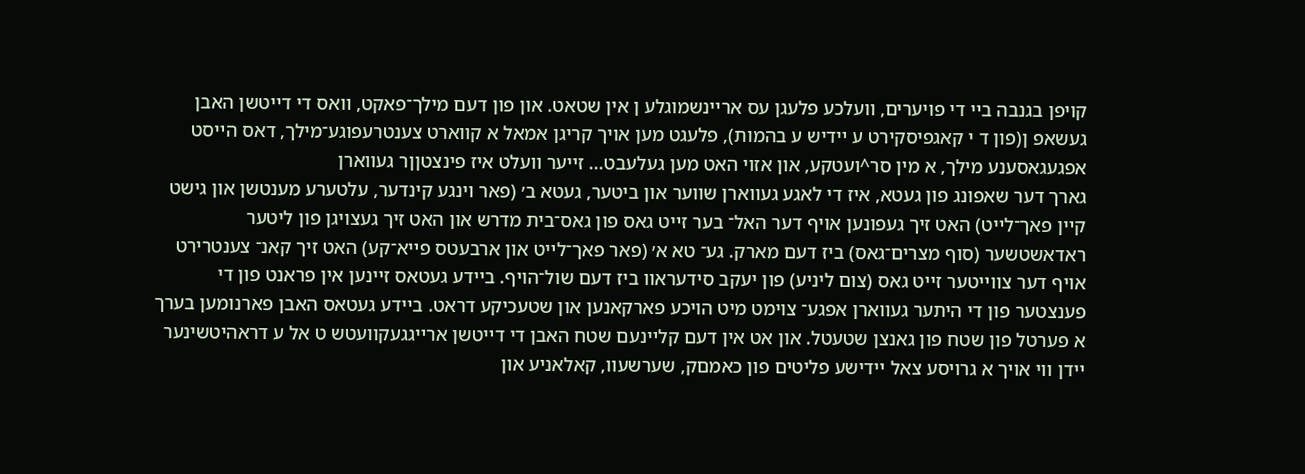קויפן בגנבה בײ די פויערים, װעלכע פלעגן עס ארײנשמוגלע ן אין שטאט. און פון דעם מילך־פאקט, װאס די דײטשן האבן געשאפ ן(פון ד י קאגפיסקירט ע ײדיש ע בהמות), פלעגט מען אויך קריגן אמאל א קװארט צענטרעפוגע־מילך, דאס הײסט אפגעגאסענע מילך, א מין סר^ועטקע, און אזוי האט מען געלעבט... זײער װעלט איז פינצטןןר געװארן
גארך דער שאפונג פון געטא, איז די לאגע געװארן שװער און ביטער, געטא ב׳ (פאר ױנגע קינדער, עלטערע מענטשן און גישט קײן פאך־לײט) האט זיך געפונען אויף דער האל־ בער זײט גאס פון גאס־בית מדרש און האט זיך געצויגן פון ליטער ראדאשטשער (סוף מצרים־גאס) ביז דעם מארק. גע־ טא א׳ (פאר פאך־לײט און ארבעטס פײא־קע) האט זיך קאנ־ צענטרירט אויף דער צװײטער זײט גאס (צום ליניע) פון יעקב סידעראװ ביז דעם שול־הויף. בײדע געטאס זײנען אין פראנט פון די פענצטער פון די היתער געװארן אפגע־ צוימט מיט הויכע פארקאנען און שטעכיקע דראט. בײדע געטאס האבן פארנומען בערך א פערטל פון שטח פון גאנצן שטעטל. און אט אין דעם קלײנעם שטח האבן די דײטשן ארײגגעקוועטש ט אל ע דראהיטשינער ײדן ווי אויך א גרויסע צאל ײדישע פליטים פון כאמםק, שערשעװ, קאלאניע און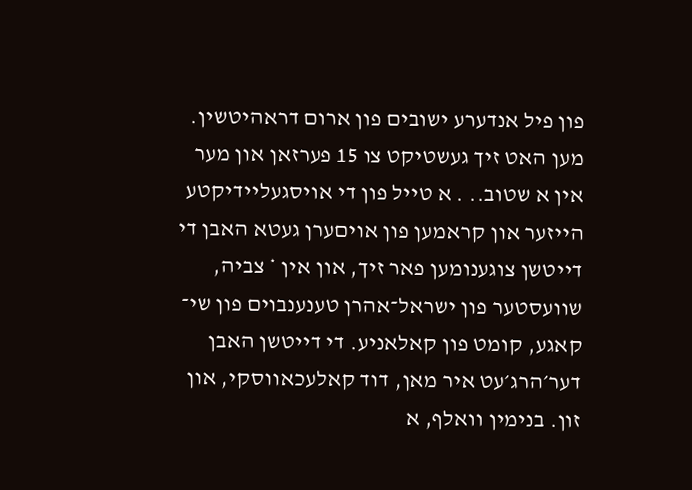פון פיל אנדערע ישובים פון ארום דראהיטשין. מען האט זיך געשטיקט צו 15 פערזאן און מער אין א שטוב.. . א טייל פון די אויסגעלײדיקטע הײזער און קראמען פון אויםערן געטא האבן די דײטשן צוגענומען פאר זיך, און אין * צביה, שװעסטער פון ישראל־אהרן טענענבוים פון שי־ קאגע, קומט פון קאלאניע. די דײטשן האבן דער׳הרג׳עט איר מאן, דוד קאלעכאװסקי, און זון. בנימין װאלף, א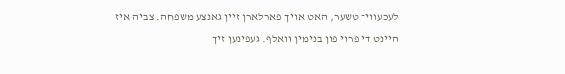לעכעװי־ טשער, האט אויך פארלארן זײן גאנצע משפחה. צביה איז הײנט די פרוי פון בנימין װאלף. געפינען זיך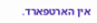אין הארטפארד.